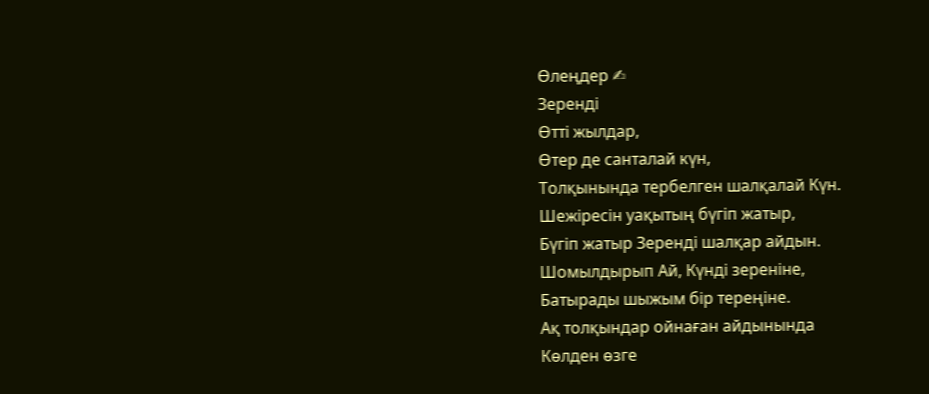Өлеңдер ✍
Зеренді
Өтті жылдар,
Өтер де санталай күн,
Толқынында тербелген шалқалай Күн.
Шежіресін уақытың бүгіп жатыр,
Бүгіп жатыр Зеренді шалқар айдын.
Шомылдырып Ай, Күнді зереніне,
Батырады шыжым бір тереңіне.
Ақ толқындар ойнаған айдынында
Көлден өзге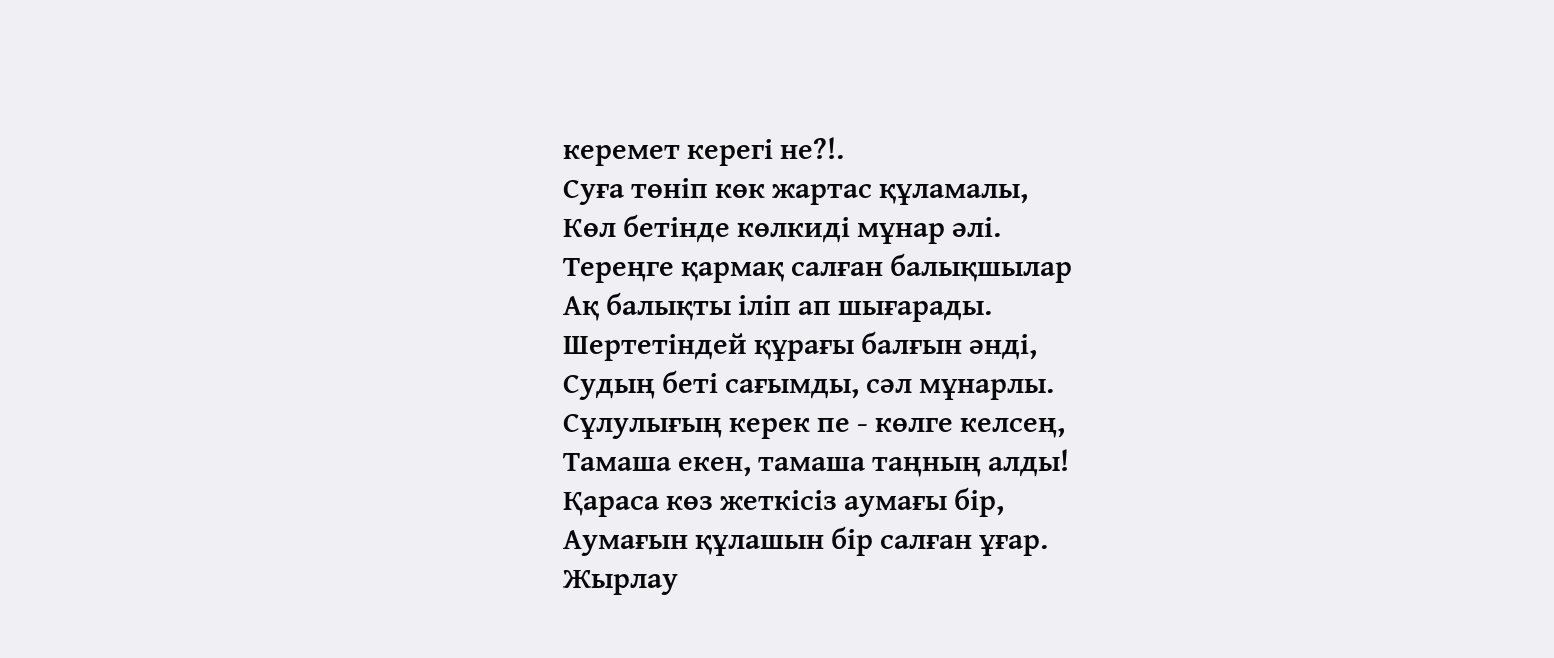керемет керегі не?!.
Суға төніп көк жартас құламалы,
Көл бетінде көлкиді мұнар әлі.
Тереңге қармақ салған балықшылар
Ақ балықты іліп ап шығарады.
Шертетіндей құрағы балғын әнді,
Судың беті сағымды, сәл мұнарлы.
Сұлулығың керек пе - көлге келсең,
Тамаша екен, тамаша таңның алды!
Қараса көз жеткісіз аумағы бір,
Аумағын құлашын бір салған ұғар.
Жырлау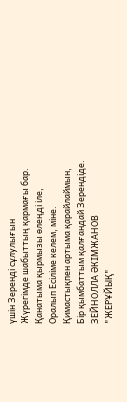үшін Зеренді сұлулығын
Жүрегімде шабыттың қармағы бар.
Қанатыма қырмызы өлеңді іле,
Оралып Есіліме келем, міне.
Қимастықпен артыма қарайлаймын,
Бір қымбаттым қалғандай Зерендіде.
ЗЕЙНОЛЛА ӘКІМЖАНОВ
"ЖЕРҰЙЫҚ"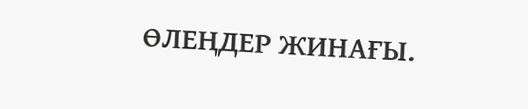ӨЛЕҢДЕР ЖИНАҒЫ.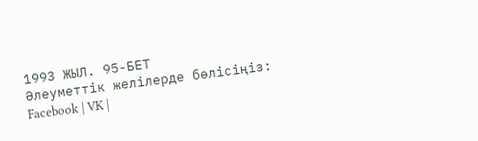1993 ЖЫЛ. 95-БЕТ
Әлеуметтік желілерде бөлісіңіз:
Facebook | VK |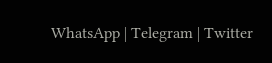WhatsApp | Telegram | Twitter